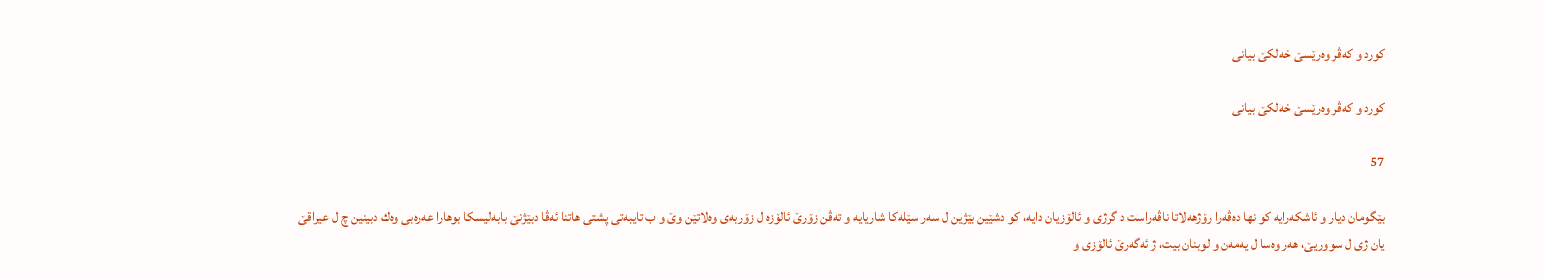كورد و كه‌ڤر وه‌رێسێ خه‌لكێ بیانى

كورد و كه‌ڤر وه‌رێسێ خه‌لكێ بیانى

57

بێگومان دیار و ئاشكه‌رایه‌ كو نها ده‌ڤه‌را رۆژهه‌لاتا ناڤه‌راست د گرژى و ئالۆزیان دایه‌، كو دشێین بێژین ل سه‌ر سێله‌كا شاریایه‌ و ته‌ڤن زۆرێ ئالۆزه‌ ل زۆربه‌ى وه‌لاتێن وێ و ب تایبه‌تى پشتى هاتنا ئه‌ڤا دبێژنێ بابه‌لیسكا بوهارا عه‌ره‌بى وه‌ك دبینین چ ل عیراقێ یان ژى ل سووریێ، هه‌ر وه‌سا ل یه‌مه‌ن و لوبنان بیت، ژ ئه‌گه‌رێ ئالۆزى و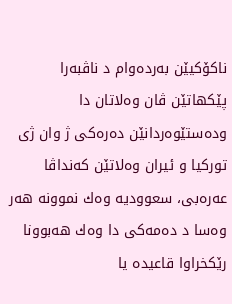ناكۆكیێن به‌رده‌وام د ناڤبه‌را پێكهاتێن ڤان وه‌لاتان دا وده‌ستێوه‌ردانێن ده‌ره‌كى ژ وان ژى توركیا و ئیران وه‌لاتێن كه‌نداڤا عه‌ره‌بى، سعوودیه‌ وه‌ك نموونه‌ هه‌ر وه‌سا د ده‌مه‌كى دا وه‌ك هه‌بوونا رێكخراوا قاعیده‌ یا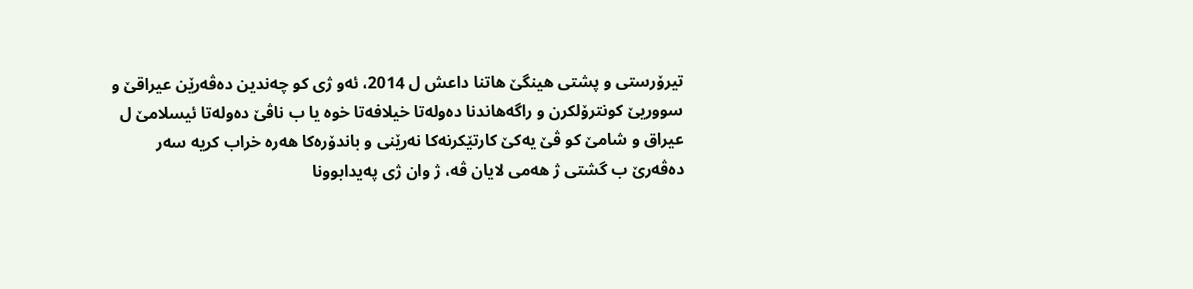تیرۆرستى و پشتى هینگێ هاتنا داعش ل 2014، ئه‌و ژى كو چه‌ندین ده‌ڤه‌رێن عیراقێ و سووریێ كونترۆلكرن و راگه‌هاندنا ده‌وله‌تا خیلافه‌تا خوه‌ یا ب ناڤێ ده‌وله‌تا ئیسلامێ ل عیراق و شامێ كو ڤێ یه‌كێ كارتێكرنه‌كا نه‌رێنى و باندۆره‌كا هه‌ره‌ خراب كریه‌ سه‌ر ده‌ڤه‌رێ ب گشتى ژ هه‌مى لایان ڤه‌، ژ وان ژى په‌یدابوونا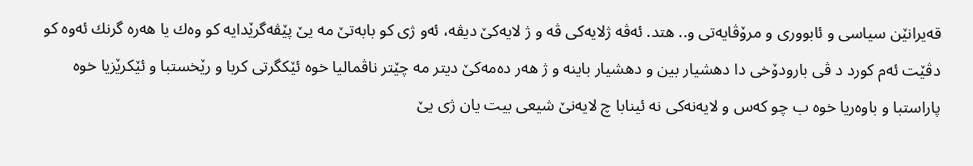قه‌یرانێن سیاسى و ئابوورى و مرۆڤایه‌تى و.. هتد. ئه‌ڤه‌ ژلایه‌كى ڤه‌ و ژ لایه‌كێ دیڤه‌، ئه‌و ژى كو بابه‌تێ مه‌ یێ پێڤه‌گرێدایه‌ كو وه‌ك یا هه‌ره‌ گرنك ئه‌وه‌ كو دڤێت ئه‌م كورد د ڤى بارودۆخى دا دهشیار بین و دهشیار باینه‌ و ژ هه‌ر ده‌مه‌كێ دیتر مه‌ چێتر ناڤمالیا خوه‌ ئێكگرتى كربا و رێخستبا و ئێكرێزیا خوه‌ پاراستبا و باوه‌ریا خوه‌ ب چو كه‌س و لایه‌نه‌كى نه‌ ئینابا چ لایه‌نێ شیعى بیت یان ژى یێ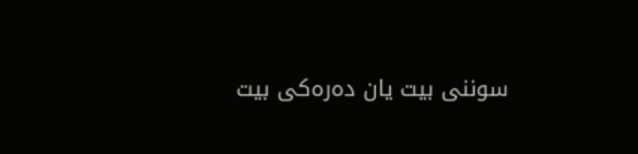سوننى بیت یان ده‌ره‌كى بیت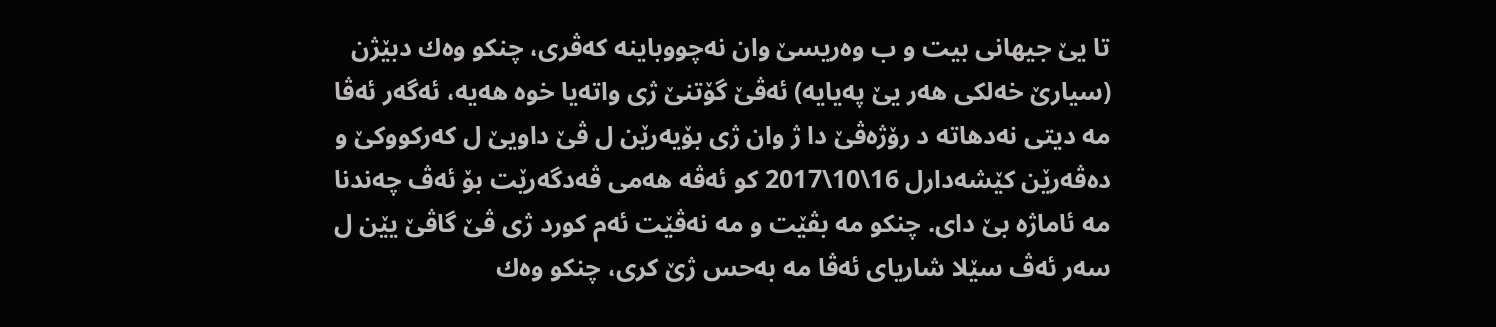تا یێ جیهانى بیت و ب وه‌ریسێ وان نه‌چووباینه‌ كه‌ڤرى، چنكو وه‌ك دبێژن (سیارێ خه‌لكى هه‌ر یێ په‌یایه‌) ئه‌ڤێ گۆتنێ ژى واته‌یا خوه‌ هه‌یه‌، ئه‌گه‌ر ئه‌ڤا مه‌ دیتى نه‌دهاته‌ د رۆژه‌ڤێ دا ژ وان ژى بۆیه‌رێن ل ڤێ داویێ ل كه‌ركووكێ و ده‌ڤه‌رێن كێشه‌دارل 16\10\2017 كو ئه‌ڤه‌ هه‌مى ڤه‌دگه‌رێت بۆ ئه‌ڤ چه‌ندنا مه‌ ئاماژه‌ بێ داى. چنكو مه‌ بڤێت و مه‌ نه‌ڤێت ئه‌م كورد ژى ڤێ گاڤێ یێن ل سه‌ر ئه‌ڤ سێلا شاریاى ئه‌ڤا مه‌ به‌حس ژێ كرى، چنكو وه‌ك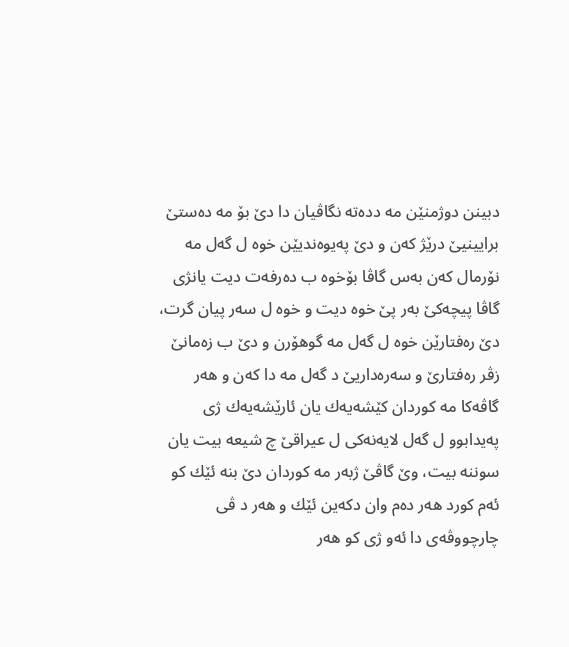دبینن دوژمنێن مه‌ دده‌ته‌ نگاڤیان دا دێ بۆ مه‌ ده‌ستێ برایینیێ درێژ كه‌ن و دێ په‌یوه‌ندیێن خوه‌ ل گه‌ل مه‌ نۆرمال كه‌ن به‌س گاڤا بۆخوه‌ ب ده‌رفه‌ت دیت یانژى گاڤا پیچه‌كێ به‌ر پێ خوه‌ دیت و خوه‌ ل سه‌ر پیان گرت، دێ ره‌فتارێن خوه‌ ل گه‌ل مه‌ گوهۆرن و دێ ب زه‌مانێ زڤر ره‌فتارێ و سه‌ره‌داریێ د گه‌ل مه‌ دا كه‌ن و هه‌ر گاڤه‌كا مه‌ كوردان كێشه‌یه‌ك یان ئارێشه‌یه‌ك ژى په‌یدابوو ل گه‌ل لایه‌نه‌كى ل عیراقێ چ شیعه‌ بیت یان سوننه‌ بیت، وێ گاڤێ ژبه‌ر مه‌ كوردان دێ بنه‌ ئێك كو ئه‌م كورد هه‌ر ده‌م وان دكه‌ین ئێك و هه‌ر د ڤى چارچووڤه‌ى دا ئه‌و ژى كو هه‌ر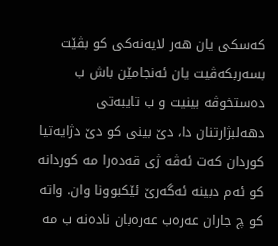كه‌سكى یان هه‌ر لایه‌نه‌كى كو بڤێت بسه‌ربكه‌ڤیت یان ئه‌نجامێن باش ب ده‌ستخوڤه‌ بینیت و ب تایبه‌تى دهه‌لبژارتنان دا، دێ بینى كو دێ دژایه‌تیا كوردان كه‌ت ئه‌ڤه‌ ژى قه‌ده‌را مه‌ كوردانه‌ كو ئه‌م دبینه‌ ئه‌گه‌رێ ئێكبوونا وان. واته‌ كو چ جاران عه‌ره‌ب عه‌ره‌بان ناده‌نه‌ ب مه‌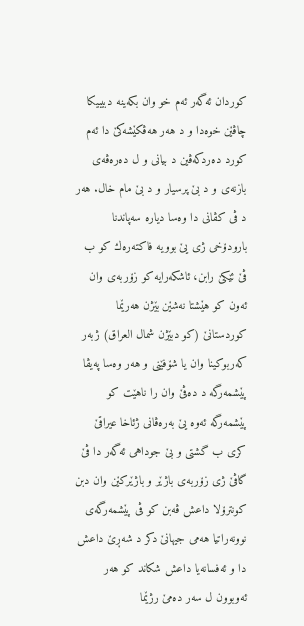كوردان ئه‌گه‌ر ئه‌م خو وان بكه‌ینه‌ دبیبیكا چاڤێن خوه‌دا و د هه‌ر هه‌ڤكێشه‌كێ دا ئه‌م كورد ده‌ردكه‌ڤین د بیانى و ل ده‌ره‌ڤه‌ى بازنه‌ى و د بێ پرسیار و د بێ مام خال. هه‌ر د ڤى كڤانى دا وه‌سا دیاره‌ سه‌پاندنا بارودۆخى ژى یێ بوویه‌ فاكته‌ره‌ك كو ب ڤێ ئێكێ رابن، ئاشكه‌رایه‌ كو زۆربه‌ى وان ئه‌ون كو هێشتا نه‌شێن بێژن هه‌رێما كوردستانێ (كو دبێژن شمال العراق) ژبه‌ر كه‌ربوكینا وان یا شۆفێنى و هه‌ر وه‌سا په‌یڤا پێشمه‌رگه‌ د ده‌ڤێ وان را ناهێت كو پێشمه‌رگه‌ ئه‌وه‌ یێ به‌ره‌ڤانى ژئاخا عیراقێ كرى ب گشتى و بێ جوداهى ئه‌گه‌ر دا ڤێ گاڤێ ژى زۆربه‌ى باژێر و باژێركێن وان دبن كونترۆلا داعش ڤه‌بن كو ڤى پێشمه‌رگه‌ى نوونه‌راتیا هه‌مى جیهانێ دكر د شه‌ڕێ داعش دا و ئه‌فسانه‌یا داعش شكاند كو هه‌ر ئه‌وبوون ل سه‌ر ده‌مێ رژێما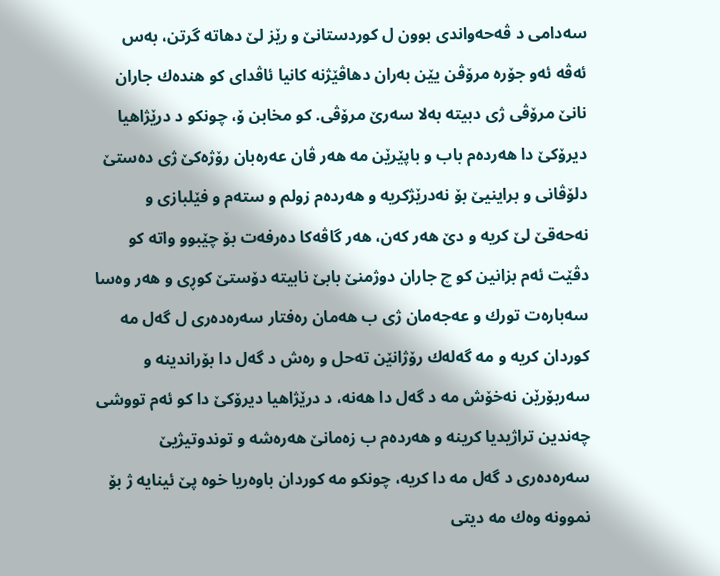سه‌دامى د ڤه‌حه‌واندى بوون ل كوردستانێ و رێز لێ دهاته‌ گرتن، به‌س ئه‌ڤه‌ ئه‌و جۆره‌ مرۆڤن یێن به‌ران دهاڤێژنه‌ كانیا ئاڤداى كو هنده‌ك جاران نانێ مرۆڤى ژى دبیته‌ به‌لا سه‌رێ مرۆڤى. كو مخابن ۆ، چونكو د درێژاهیا دیرۆكێ دا هه‌رده‌م باب و باپێرێن مه‌ هه‌ر ڤان عه‌ره‌بان رۆژه‌كێ ژى ده‌ستێ دلۆڤانى و براینیێ بۆ نه‌درێژكریه‌ و هه‌رده‌م زولم و سته‌م و فێلبازى و نه‌حه‌قێ لێ كریه‌ و دێ هه‌ر كه‌ن، هه‌ر گاڤه‌كا ده‌رفه‌ت بۆ چێبوو واته‌ كو دڤێت ئه‌م بزانین كو چ جاران دوژمنێ بابێ نابیته‌ دۆستێ كوڕى و هه‌ر وه‌سا سه‌باره‌ت تورك و عه‌جه‌مان ژى ب هه‌مان ره‌فتار سه‌ره‌ده‌رى ل گه‌ل مه‌ كوردان كریه‌ و مه‌ گه‌له‌ك رۆژانێن ته‌حل و ره‌ش د گه‌ل دا بۆراندینه‌ و سه‌ربۆرێن نه‌خۆش مه‌ د گه‌ل دا هه‌نه‌، د درێژاهیا دیرۆكێ دا كو ئه‌م تووشى چه‌ندین تراژیدیا كرینه‌ و هه‌رده‌م ب زه‌مانێ هه‌ره‌شه‌ و توندوتیژیێ سه‌ره‌ده‌رى د گه‌ل مه‌ دا كریه‌، چونكو مه‌ كوردان باوه‌ریا خوه‌ پێ ئینایه‌ ژ بۆ نموونه‌ وه‌ك مه‌ دیتى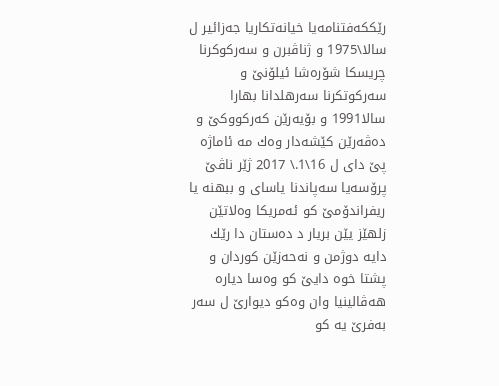رێككه‌فتنامه‌یا خیانه‌تكاریا جه‌زائیر ل سالا\1975 و ژناڤبرن و سه‌ركوكرنا چریسكا شۆره‌شا ئیلۆنێ و سه‌ركوتكرنا سه‌رهلدانا بهارا سالا1991 و بۆیه‌رێن كه‌ركووكێ و ده‌ڤه‌رێن كێشه‌دار وه‌ك مه‌ ئاماژه‌ پێ داى ل 16\1.\ 2017 ژێر ناڤێ پرۆسه‌یا سه‌پاندنا یاساى و ببهنه‌ یا ریفراندۆمێ كو ئه‌مریكا وه‌لاتێن زلهێز یێن بریار د ده‌ستان دا رێك دایه‌ دوژمن و نه‌حه‌زێن كوردان و پشتا خوه‌ دایێ كو وه‌سا دیاره‌ هه‌ڤالینیا وان وه‌كو دیوارێ ل سه‌ر به‌فرێ یه‌ كو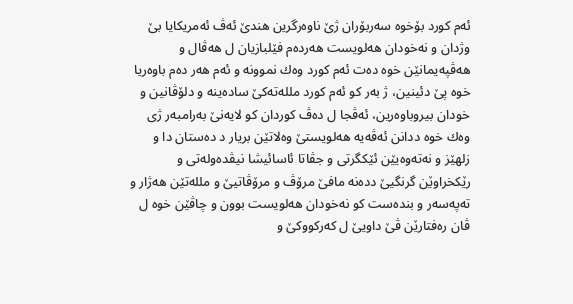ئه‌م كورد بۆخوه‌ سه‌ربۆران ژێ ناوه‌رگرین هندێ ئه‌ڤ ئه‌مریكایا بێ وژدان و نه‌خودان هه‌لویست هه‌رده‌م فێلبازیان ل هه‌ڤال و هه‌ڤپه‌یمانێن خوه‌ ده‌ت ئه‌م كورد وه‌ك نموونه‌ و ئه‌م هه‌ر ده‌م باوه‌ریا خوه‌ پێ دئینین، ژ به‌ر كو ئه‌م كورد ملله‌ته‌كێ ساده‌ینه‌ و دلۆڤانین و خودان بیروباوه‌رین، ئه‌ڤجا ل ده‌ڤ كوردان كو لایه‌نێ به‌رامبه‌ر ژى وه‌ك خوه‌ ددانن ئه‌ڤه‌یه‌ هه‌لویستێ وه‌لاتێن بریار د ده‌ستان دا و زلهێز و نه‌ته‌وه‌یێن ئێكگرتى و جڤاتا ئاسائیشا نیڤده‌وله‌تى و رێكخراوێن گرنگیێ دده‌نه‌ مافێ مرۆڤ و مرۆڤاتیێ و ملله‌تێن هه‌ژار و ته‌په‌سه‌ر و بنده‌ست كو نه‌خودان هه‌لویست بوون و چاڤێن خوه‌ ل ڤان ره‌فتارێن ڤێ داویێ ل كه‌ركووكێ و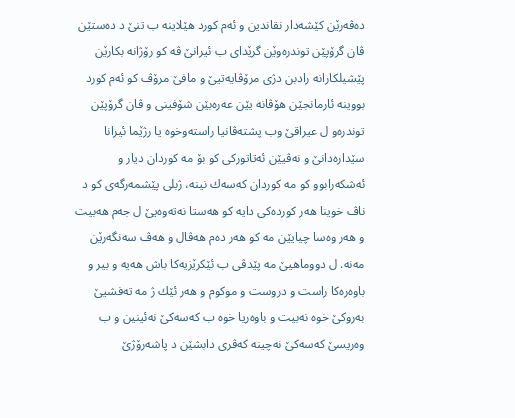ده‌ڤه‌رێن كێشه‌دار نقاندین و ئه‌م كورد هێلاینه‌ ب تنێ د ده‌ستێن ڤان گرۆپێن توندره‌وێن گرێداى ب ئیرانێ ڤه‌ كو رۆژانه‌ بكارێن پێشیلكارانه‌ رادبن دژى مرۆڤایه‌تیێ و مافێ مرۆڤ كو ئه‌م كورد بووینه‌ ئارمانجێن هۆڤانه‌ یێن عه‌ره‌بێن شۆفینى و ڤان گرۆپێن توندره‌و ل عیراقێ وب پشته‌ڤانیا راسته‌وخوه‌ یا رژێما ئیرانا سێداره‌دانێ و نه‌ڤیێن ئه‌تاتوركى كو بۆ مه‌ كوردان دیار و ئه‌شكه‌رابوو كو مه‌ كوردان كه‌سه‌ك نینه‌، ژبلى پێشمه‌رگه‌ى كو د ناڤ خوینا هه‌ر كورده‌كى دایه‌ كو هه‌ستا نه‌ته‌وه‌یێ ل جه‌م هه‌بیت و هه‌ر وه‌سا چیایێن مه‌ كو هه‌ر ده‌م هه‌ڤال و هه‌ڤ سه‌نگه‌رێن مه‌نه‌. ل دووماهیێ مه‌ پێدڤى ب ئێكرێزیه‌كا باش هه‌یه‌ و بیر و باوه‌ره‌كا راست و دروست و موكوم و هه‌ر ئێك ژ مه‌ ته‌فشیێ به‌روكێ خوه‌ نه‌بیت و باوه‌ریا خوه‌ ب كه‌سه‌كێ نه‌ئینین و ب وه‌ریسێ كه‌سه‌كێ نه‌چینه‌ كه‌ڤرى دابشێن د پاشه‌رۆژێ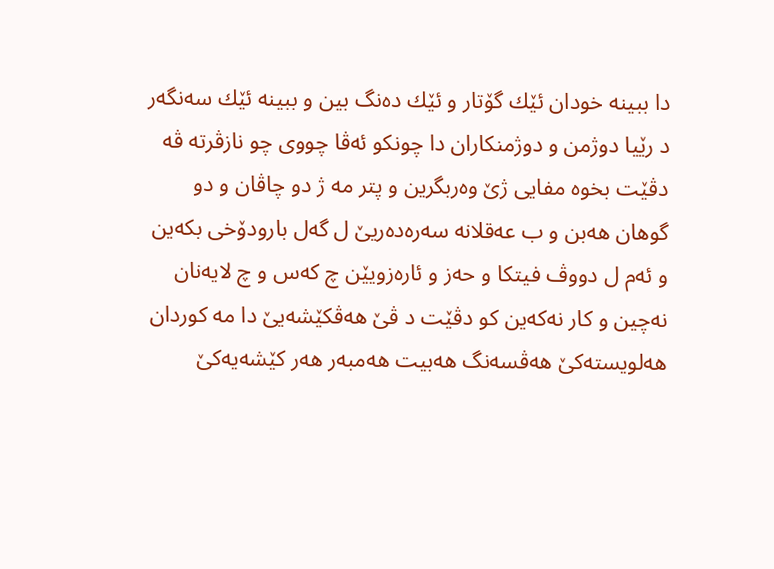دا ببینه‌ خودان ئێك گۆتار و ئێك ده‌نگ بین و ببینه‌ ئێك سه‌نگه‌ر د رێیا دوژمن و دوژمنكاران دا چونكو ئه‌ڤا چووى چو نازڤرته‌ ڤه‌ دڤێت بخوه‌ مفایى ژێ وه‌ربگرین و پتر مه‌ ژ دو چاڤان و دو گوهان هه‌بن و ب عه‌قلانه‌ سه‌ره‌ده‌ریێ ل گه‌ل بارودۆخى بكه‌ین و ئه‌م ل دووڤ فیتكا و حه‌ز و ئاره‌زویێن چ كه‌س و چ لایه‌نان نه‌چین و كار نه‌كه‌ین كو دڤێت د ڤێ هه‌ڤكێشه‌یێ دا مه‌ كوردان هه‌لویسته‌كێ هه‌ڤسه‌نگ هه‌بیت هه‌مبه‌ر هه‌ر كێشه‌یه‌كێ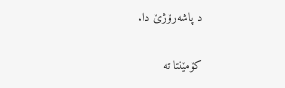د پاشه‌رۆژێ دا.

کۆمێنتا تە